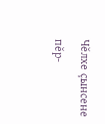Чĕлхе çынсене пĕр-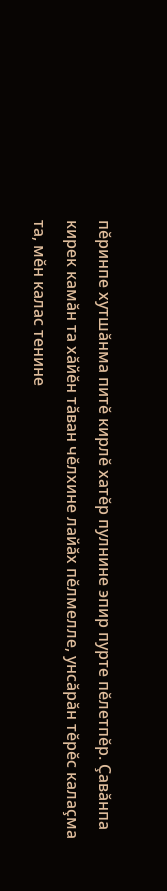пĕринпе хутшăнма питĕ кирлĕ хатĕр пулнине эпир пурте пĕлетпĕр. Çавăнпа кирек камăн та хăйĕн тăван чĕлхине лайăх пĕлмелле, унсăрăн тĕрĕс калаçма та, мĕн калас тенине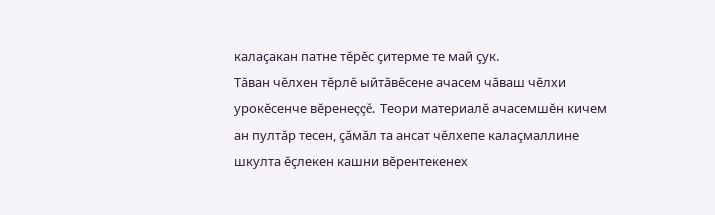калаçакан патне тĕрĕс çитерме те май çук.
Тăван чĕлхен тĕрлĕ ыйтăвĕсене ачасем чăваш чĕлхи урокĕсенче вĕренеççĕ. Теори материалĕ ачасемшĕн кичем ан пултăр тесен, çăмăл та ансат чĕлхепе калаçмаллине шкулта ĕçлекен кашни вĕрентекенех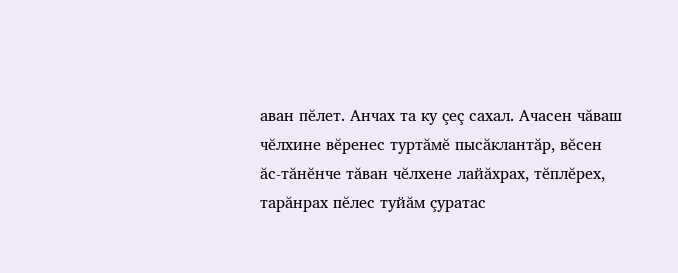аван пĕлет. Анчах та ку çеç сахал. Ачасен чăваш чĕлхине вĕренес туртăмĕ пысăклантăр, вĕсен ăс-тăнĕнче тăван чĕлхене лайăхрах, тĕплĕрех, тарăнрах пĕлес туйăм çуратас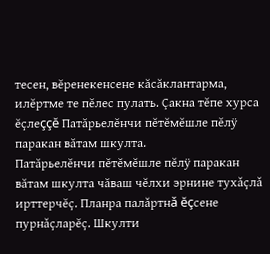тесен, вĕренекенсене кăсăклантарма, илĕртме те пĕлес пулать. Çакна тĕпе хурса ĕçлеççĕ Патăрьелĕнчи пĕтĕмĕшле пĕлÿ паракан вăтам шкулта.
Патăрьелĕнчи пĕтĕмĕшле пĕлÿ паракан вăтам шкулта чăваш чĕлхи эрнине тухǎçлǎ ирттерчĕç. Планра палǎртнǎ ĕçсене пурнǎçларĕç. Шкулти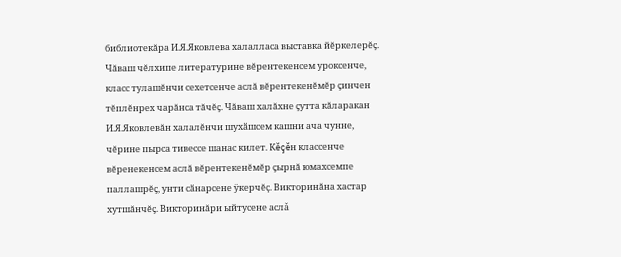библиотекăра И.Я.Яковлева халалласа выставка йĕркелерĕç. Чăваш чĕлхипе литературине вĕрентекенсем уроксенче, класс тулашĕнчи сехетсенче аслă вĕрентекенĕмĕр çинчен тĕплĕнрех чарăнса тăчĕç. Чăваш халăхне çутта кăларакан И.Я.Яковлевăн халалĕнчи шухӑшсем кашни ача чунне, чĕрине пырса тивессе шанас килет. Кĕçĕн классенче вĕренекенсем аслă вĕрентекенĕмĕр çырнă юмахсемпе паллашрĕç, унти сӑнарсене ÿкерчĕҫ. Викторинăна хастар хутшăнчĕç. Викторинăри ыйтусене аслǎ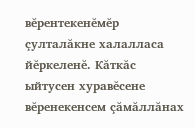вĕрентекенĕмĕр çулталăкне халалласа йĕркеленĕ. Кăткăс ыйтусен хуравĕсене вĕренекенсем çăмăллăнах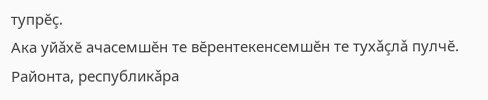тупрĕç.
Ака уйǎхĕ ачасемшĕн те вĕрентекенсемшĕн те тухǎçлǎ пулчĕ. Районта, республикǎра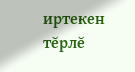иртекен тĕрлĕ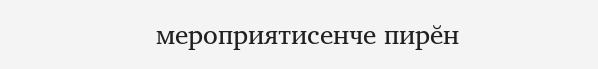мероприятисенче пирĕн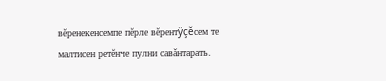вĕренекенсемпе пĕрле вĕрентÿçĕсем те малтисен ретĕнче пулни савǎнтарать.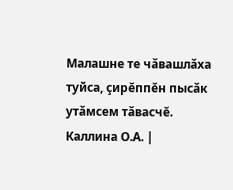Малашне те чǎвашлǎха туйса, çирĕппĕн пысǎк утǎмсем тǎвасчĕ.
Каллина О.А. |